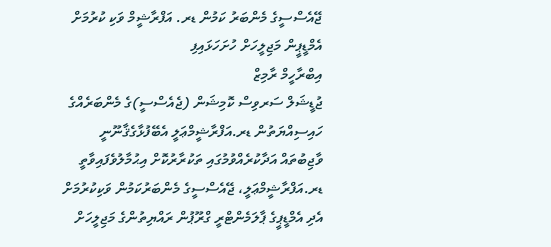ޖޭއެސްސީގެ މެންބަރު ކަމުން ޑރ. އަފްރާޝީމް ވަކި ކުރުމަށް އެމްޑީޕީން މަޖިލީހަށް ހުށަހަޅައިފި
އިބްރާހީމް ރާމިޒް
ޖުޑީޝަލް ސަރވިސް ކޮމިޝަން (ޖެއެސްސީ)ގެ މެންބަރެއްގެ ހައިސިއްޔަތުން ޑރ.އަފްރާޝީމްޢަލީ އެބޭފުޅާގެޤާނޫނީ ވާޖިބުތައް އަދާކުރެއްވުމުގައި ތަކުރާރުކޮށް އިޙުމާލުވެފައިވާތީ ޑރ.އަފްރާޝީމްޢަލީ، ޖޭއެސްސީގެ މެންބަރުކަމުން ވަކިކުރުމަށް އެދި އެމްޑީޕީގެ ޕާލަމެންޓްރީ ގްރޫޕުން ރައްޔިތުންގެ މަޖިލީހަށް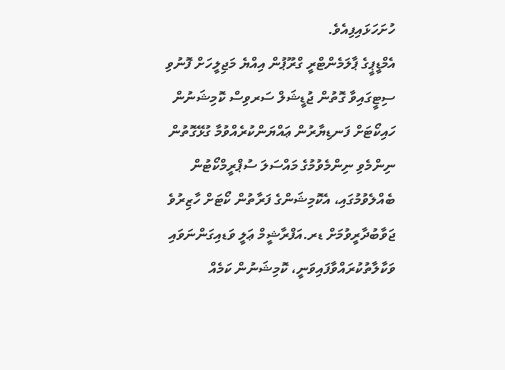ހުށަހަޅައިފިއެވެ.
އެމްޑީޕީގެ ޕާލަމެންޓްރީ ގްރޫޕުން އިއްޔެ މަޖިލީހަށް ފޮނުވި ސިޓީގައިވާ ގޮތުން ޖުޑީޝަލް ސަރވިސް ކޮމިޝަނުން ހައިކޯޓަށް ފަނޑިޔާރުން ޢައްޔަންކުރެއްވުމާ ގުޅޭގޮތުން ނިންމެވި ނިންމެވުމުގެ މައްސަލަ ސުޕްރީމްކޯޓުން ބެއްލެވުމުގައި، އެކޮމިޝަންގެ ފަރާތުން ކޯޓަށް ހާޒިރުވެ ޖަވާބުދާރީވުމަށް ޑރ.އަފްރާޝީމް ޢަލީ ވަޑއިގަންނަވައި ވަކާލާތުކުރައްވާފައިވަނީ، ކޮމިޝަނުން ކަމެއް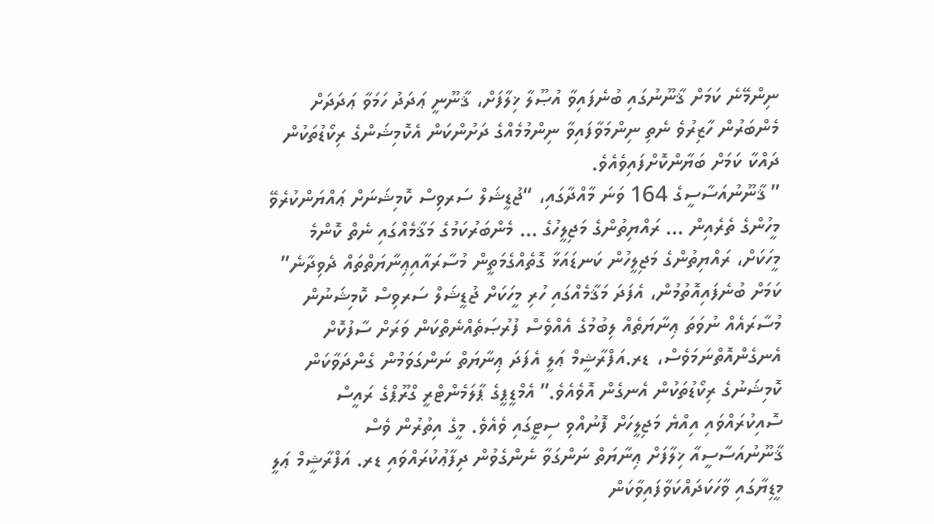ނިންމޭނެ ކަމަށް ޤާނޫނުގައި ބުނެފައިވާ އުޞޫލާ ޚިލާފަށް، ޤާނޫނީ ޢަދަދު ހަމަވާ ޢަދަދަށް މެންބަރުން ހާޒިރުވެ ނެތި ނިންމަވާފައިވާ ނިންމުމެއްގެ ދަށުންކަން އެކޮމިޝަންގެ ރިކޯޑުތަކުން ދައްކާ ކަމަށް ބަޔާންކޮށްފައިވެއެވެ.
” ޤާނޫނުއަސާސީގެ 164 ވަނަ މާއްދާގައި، “ޖުޑީޝަލް ސަރވިސް ކޮމިޝަނަށް ޢައްޔަންކުރެވޭ މީހުންގެ ތެރެއިން … ރައްޔިތުންގެ މަޖިލީހުގެ … މެންބަރުކަމުގެ މަޤާމެއްގައި ނެތް ކޮންމެ މީހަކަށް، ރައްޔިތުންގެ މަޖިލީހުން ކަނޑައަޅާ ގޮތެއްގެމަތީން މުސާރައާއިޢިނާޔަތްތައް ދެވިދާނެ” ކަމަށް ބުނެފައިއޮތުމުން، އެފަދަ މަޤާމެއްގައި ހުރި މީހަކަށް ޖުޑީޝަލް ސަރވިސް ކޮމިޝަނުން މުސާރައެއް ނުވަތަ ޢިނާޔަތެއް ލިބުމުގެ އެއްވެސް ފުރުޞަތެއްނެތްކަން ވަރަށް ސާފުކޮށް އެނގެންއޮތްނަމަވެސް، ޑރ.އަފްރާޝީމް ޢަލީ އެފަދަ ޢިނާޔަތް ނަންގަވަމުން ގެންދަވާކަން ކޮމިޝަނުގެ ރިކޯޑުތަކުން އެނގެން އޮވެއެވެ.” އެމްޑީޕީގެ ޕާލަމެންޓްރީ ގްރޫޕްގެ ރައީސް ސޮއިކުރައްވައި އިއްޔެ މަޖިލީހަށް ފޮނުއްވި ސިޓީގައި ވެއެވެ. މީގެ އިތުރުން ވެސް ޤާނޫނުއަސާސީއާ ޚިލާފަށް ޢިނާޔަތް ނަންގަވާ ނެންގެވުން ދިފާޢުކުރައްވައި ޑރ. އަފްރާޝީމް ޢަލީ މީޑިޔާގައި ވާހަކަދައްކަވާފައިވާކަން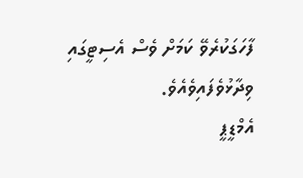ފާހަގަކުރެވޭ ކަމަށް ވެސް އެސިޓީގައި ވިދާޅުވެފައިވެއެވެ.
އެމްޑީޕީ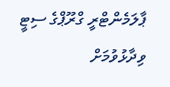ޕާލަމެންޓްރީ ގްރޫޕްގެ ސިޓީ ވިދާޅުވުމަށް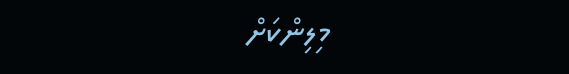މިލިންކަށް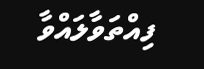ފިއްތަވާލައްވާ